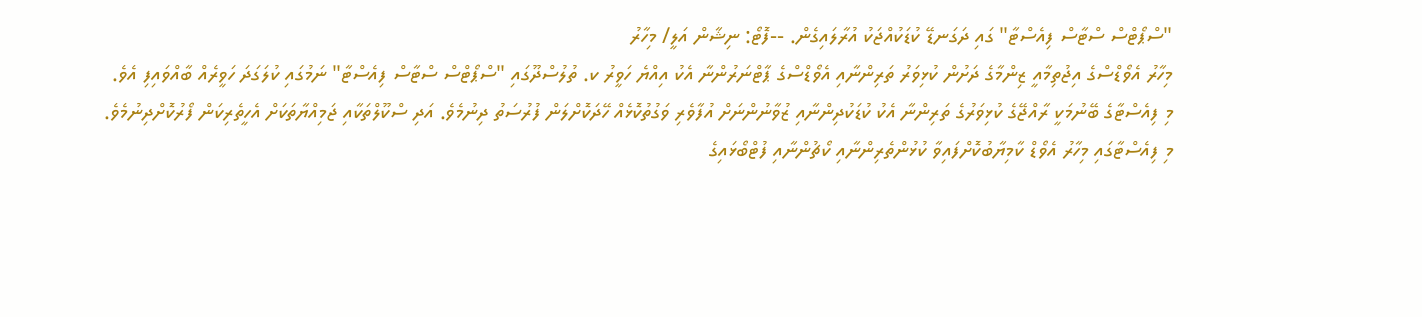"ސްޕޯޓްސް ސްޓާސް ފިއެސްޓާ" ގައި ދަގަނޑޭ ކުޑަކުއްޖަކު އުރާލައިގެން. --ފޮޓޯ: ނިޝާން އަލީ/ މިހާރު
މިހާރު އެވޯޑްސްގެ އިޖުތިމާއީ ޒިންމާގެ ދަށުން ކުޅިވަރު ތަރިންނާއި އެވޯޑްސްގެ ޕާޓްނަރުންނާ އެކު އިއްޔެ ހަވީރު ކ. ތުލުސްދޫގައި "ސްޕޯޓްސް ސްޓާސް ފިއެސްޓާ" ނަމުގައި ކުލަގަދަ ހަވީރެއް ބާއްވައިފި އެވެ.
މި ފިއެސްޓާގެ ބޭނުމަކީ ރާއްޖޭގެ ކުޅިވަރުގެ ތަރިންނާ އެކު ކުޑަކުދިންނާއި ޒުވާނުންނަށް އުފާވެރި ވަގުތުކޮޅެއް ހޭދަކޮށްލަން ފުރުސަތު ދިނުމެވެ. އަދި ސްކޫލްތަކާއި ޖަމިއްޔާތަކަށް އެހީތެރިކަން ފޯރުކޮށްދިނުމެވެ.
މި ފިއެސްޓާގައި މިހާރު އެވޯޑް ކާމިޔާބުކޮށްފައިވާ ކުޅުންތެރިންނާއި ކޯޗުންނާއި ފުޓްބޯޅައިގެ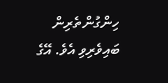ހިންގުންތެރިން ބައިވެރިވި އެވެ. އޭގެ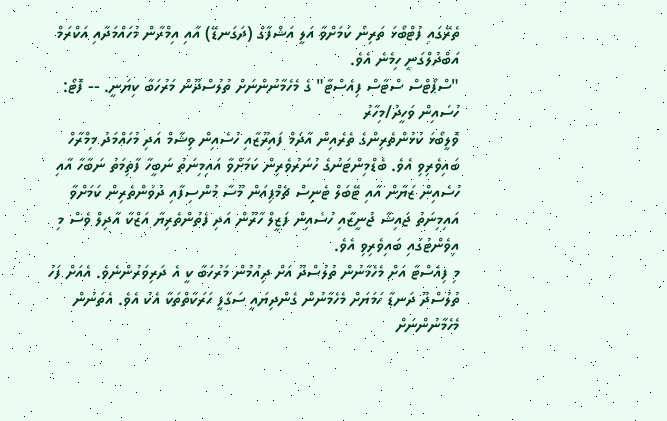ތެރޭގައި ފުޓްބޯޅަ ތަރިން ކަމަށްވާ އަލީ އަޝްފާގް (ދަގަނޑޭ) އާއި އިމްރާން މުހައްމަދާއި އަކްރަމް އަބްދުލްގަނީ ހިމެނެ އެވެ.
"ސްޕޯޓްސް ސްޓާސް ފިއެސްޓާ" ގެ މެހެމާނުންނަށް ތުލުސްދޫން މަރުހަބާ ކިޔަނީ. -- ފޮޓޯ: ހުސައިން ވަހީދު/މިހާރު
ވޮލީބޯޅަ ކުޅުންތެރިންގެ ތެރެއިން އާދަމް ފައިރޫޒާއި ހުސެއިން ވިޝާމް އަދި މުހައްމަދު މިމްރާހް ބައިވެރިވި އެވެ. ބެޑްމިންޓަނުގެ ހުނަރުވެރިން ކަމަށްވާ އައިމިނަތު ނަބީހާ ފާތިމަތު ނަބާހާ އާއި ހުސެއިން ޒަޔާން އާއި ޓޭބަލް ޓެނިސް ޗެމްޕިއަން މޫސާ މުންސިފާއި ދުވުންތެރިން ކަމަށްވާ އައިމިނަތު ޖައިޝާ ޖުނީޒާއި ހުސެއިން ފަޒީލް ހާރޫން އަދި ފެތުންތެރިޔާ އަޒްކާ އާދިލް ވެސް މި އިވެންޓުގައި ބައިވެރިވި އެވެ.
މި ފިއެސްޓާ އަށް މެހެމާނުން ތުލުސްދޫ އަށް ދިއުމުން މަރުހަބާ ކީ އެ ދަރިވަރުންނެވެ. އެއަށް ފަހު ތުލުސްދޫ ދަނޑާ ހަމަޔަށް މެހެމާނުން ގެންދިޔައީ ސަގާފީ ހަރަކާތްތަކާ އެކު އެވެ. އެތަނުން މެހެމާނުންނަށް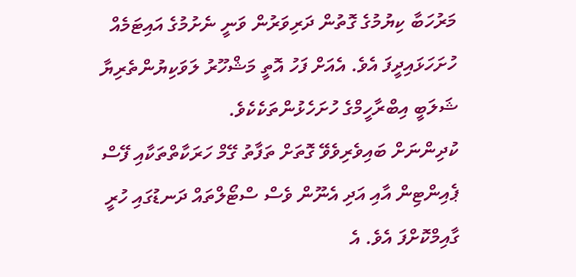މަރުހަބާ ކިޔުމުގެ ގޮތުން ދަރިވަރުން ވަނީ ނެށުމުގެ އައިޓަމެއް ހުށަހަޅައިދީފަ އެވެ. އެއަށް ފަހު އޮތީ މަޝްހޫރު ލަވަކިޔުންތެރިޔާ ޝަލަބީ އިބްރާހީމްގެ ހުށަހެޅުންތަކެކެވެ.
ކުދިންނަށް ބައިވެރިވެވޭ ގޮތަށް ތަފާތު ގޭމް ހަރަކާތްތަކާއި ފޭސް ޕެއިންޓިން އާއި އަދި އެނޫން ވެސް ސްޓޯލްތައް ދަނޑުގައި ހުރީ ގާއިމްކޮށްފަ އެވެ. އެ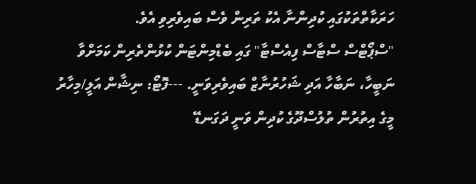ހަރަކާތްތަކުގައި ކުދިންނާ އެކު ތަރިން ވެސް ބައިވެރިވި އެވެ.
"ސްޕޯޓްސް ސްޓާސް ފިއެސްޓާ" ގައި ބެޑްމިންޓަން ކުޅުންތެރިން ކަމަށްވާ ނަބީހާ، ނަބާހާ އަދި ޝަހުރުނާޒް ބައިވެރިވަނީ. ---ފޮޓޯ: ނިޝާން އަލީ/މިހާރު
މީގެ އިތުރުން ތުލުސްދޫގެ ކުދިން ވަނީ ދަގަނޑޭ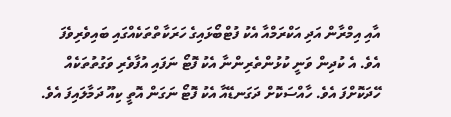އާއި އިމްރާން އަދި އަކްރަމްއާ އެކު ފުޓްބޯޅައިގެ ހަރަކާތްތަކެއްގައި ބައިވެރިވެފަ އެވެ. އެ ކުދިން ވަނީ ކުޅުންތެރިންނާ އެކު ފޮޓޯ ނަފައި އުފާވެރި ވަގުތުތަކެއް ހޭދަކޮށްފަ އެވެ. ހާއްސަކޮށް ދަގަނޑޭއާ އެކު ފޮޓޯ ނަގަން އޮތީ ކިއޫ ދަމާލައިފަ އެވެ.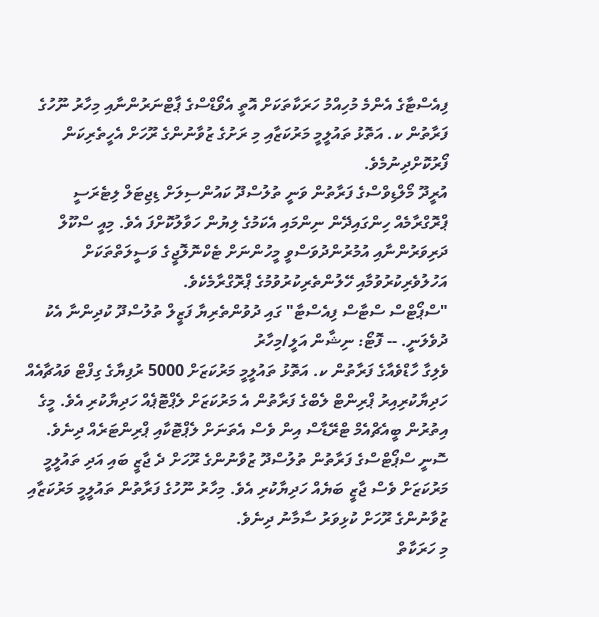ފިއެސްޓާގެ އެންމެ މުހިއްމު ހަރަކާތަކަށް އޮތީ އެވޯޑްސްގެ ޕާޓްނަރުންނާއި މިހާރު ނޫހުގެ ފަރާތުން ކ. އަތޮޅު ތައުލީމީ މަރުކަޒާއި މި ރަށުގެ ޒުވާނުންގެ ރޫހަށް އެހީތެރިކަން ފޯރުކޮށްދިނުމެވެ.
އުރީދޫ މޯލްޑިވްސްގެ ފަރާތުން ވަނީ ތުލުސްދޫ ކައުންސިލަށް ޑިޖިޓަލް ލިޓެރަސީ ޕްރޮގްރާމެއް ހިންގައިދޭން ނިންމައި އެކަމުގެ ލިޔުން ހަވާލުކޮށްފަ އެވެ. މިއީ ސްކޫލް ދަރިވަރުންނާއި އުމުރުންދުވަސްވީ މީހުންނަށް ޓެކްނޮލޮޖީގެ ވަސީލަތްތަކަށް އަހުލުވެރިކުރުވުމާއި ހޭލުންތެރިކުރުވުމުގެ ޕްރޮގްރާމެކެވެ.
"ސްޕޯޓްސް ސްޓާސް ފިއެސްޓާ" ގައި ދުވުންތެރިޔާ ފަޒީލް ތުލުސްދޫ ކުދިންނާ އެކު ދުވެލަނީ. -- ފޮޓޯ: ނިޝާން އަލީ/މިހާރު
ވެލިގާ ހާޑްވެއާގެ ފަރާތުން ކ. އަތޮޅު ތައުލީމީ މަރުކަޒަށް 5000 ރުފިޔާގެ ގިފްޓް ވައުޗާއެއް ހަދިޔާކުރިއިރު ޕްރިންޓް ލެބްގެ ފަރާތުން އެ މަރުކަޒަށް ލެޕްޓޮޕެއް ހަދިޔާކުރި އެވެ. މީގެ އިތުރުން ބީއެޗްއެމް ޓްރޭޑާސް އިން ވެސް އެތަނަށް ލެޕްޓޮކާއި ޕްރިންޓަރެއް ދިނެވެ.
ސޮނީ ސްޕޯޓްސްގެ ފަރާތުން ތުލުސްދޫ ޒުވާނުންގެ ރޫހަށް ދެ ޖާޒީ ބައި އަދި ތައުލީމީ މަރުކަޒަށް ވެސް ޖާޒީ ބަޔެއް ހަދިޔާކުރި އެވެ. މިހާރު ނޫހުގެ ފަރާތުން ތައުލީމީ މަރުކަޒާއި ޒުވާނުންގެ ރޫހަށް ކުޅިވަރު ސާމާނު ދިނެވެ.
މި ހަރަކާތް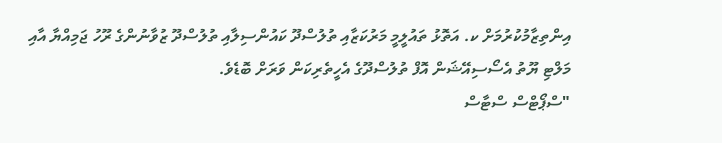އިންތިޒާމުކުރުމަށް ކ. އަތޮޅު ތައުލީމީ މަރުކަޒާއި ތުލުސްދޫ ކައުންސިލާއި ތުލުސްދޫ ޒުވާނުންގެ ރޫހު ޖަމިއްޔާ އާއި މަލްޓި ޔޫތު އެސޯސިއޭޝަން އޮފް ތުލުސްދޫގެ އެހީތެރިކަން ވަރަށް ބޮޑެވެ.
"ސްޕޯޓްސް ސްޓާސް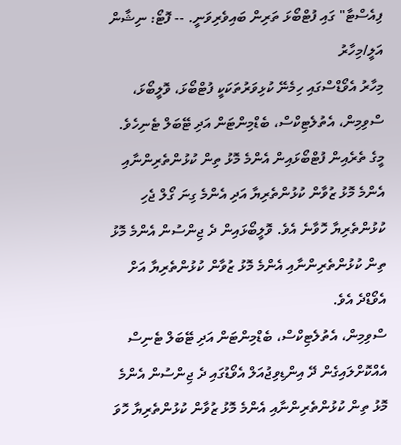ފިއެސްޓާ" ގައި ފުޓްބޯޅަ ތަރިން ބައިވެރިވަނީ. -- ފޮޓޯ: ނިޝާން އަލީ/މިހާރު
މިހާރު އެވޯޑްސްގައި ހިމެނޭ ކުޅިވަރުތަކަކީ ފުޓްބޯޅަ، ވޮލީބޯޅަ، ސްވިމިން، އެތުލެޓިކްސް، ބެޑްމިންޓަން އަދި ޓޭބަލް ޓެނިހެވެ. މީގެ ތެރެއިން ފުޓްބޯޅައިން އެންމެ މޮޅު ތިން ކުޅުންތެރިންނާއި އެންމެ މޮޅު ޒުވާން ކުޅުންތެރިޔާ އަދި އެންމެ ގިނަ ގޯލް ޖެހި ކުޅުންތެރިޔާ ހޮވާނެ އެވެ. ވޮލީބޯޅައިން ދެ ޖިންސުން އެންމެ މޮޅު ތިން ކުޅުންތެރިންނާއި އެންމެ މޮޅު ޒުވާން ކުޅުންތެރިޔާ އަށް އެވޯޑްދެ އެވެ.
ސްވިމިން، އެތުލެޓިކްސް، ބެޑްމިންޓަން އަދި ޓޭބަލް ޓެނިސް އެއްކޮށްލައިގެން ދޭ އިންޑިވިޖުއަލް އެވޯޑުގައި ދެ ޖިންސުން އެންމެ މޮޅު ތިން ކުޅުންތެރިންނާއި އެންމެ މޮޅު ޒުވާން ކުޅުންތެރިޔާ ހޮވަ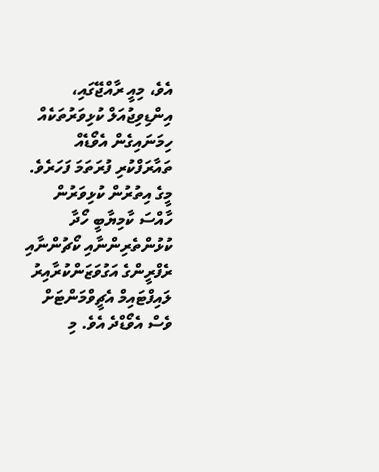އެވެ، މިއީ ރާއްޖޭގައި، އިންޑިވިޖުއަލް ކުޅިވަރުތަކެއް ހިމަނައިގެން އެވޯޑެއް ތައާރަފްކުރި ފުރަތަމަ ފަހަރެވެ.
މީގެ އިތުރުން ކުޅިވަރުން ހާއްސަ ކާމިޔާބީ ހޯދާ ކުޅުންތެރިންނާއި ކޯޗުންނާއި ރެފްރީންގެ އަގުވަޒަންކުރާއިރު ލައިފްޓައިމް އެޗީވްމަންޓަށް ވެސް އެވޯޑްދެ އެވެ. މި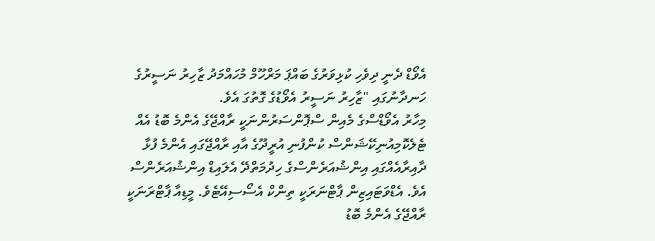އެވޯޑް ދެނީ ދިވެހި ކުޅިވަރުގެ ބައްޕަ މަރްހޫމް މުހައްމަދު ޒާހިރު ނަސީރުގެ ހަނދާނުގައި "ޒާހިރު ނަސީރު އެވޯޑުގެ ގޮތުގަ އެވެ.
މިހާރު އެވޯޑްސްގެ މެއިން ސްޕޮންސަރުންނަކީ ރާއްޖޭގެ އެންމެ ބޮޑު އެއް ޓެލެކޮމިއުނިކޭޝަންސް ކުންފުނި އުރީދޫގެ އާއި ރާއްޖޭގައި އެންމެ ފުޅާ ދާއިރާއެއްގައި އިންޝުއަރެންސްގެ ހިދުމަތްދޭ އެލައިޑް އިންޝުއަރެންސް އެވެ. އެޑްވަޓައިޒިން ޕާޓްނަރަކީ ތިންކް އެސޯސިއޭޓެވެ. މީޑިއާ ޕާޓްރަނަކީ ރާއްޖޭގެ އެންމެ ބޮޑު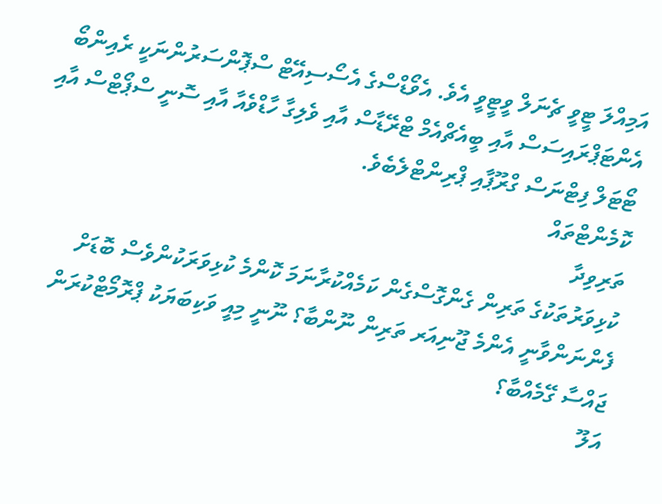އަމިއްލަ ޓީވީ ޗެނަލް ވީޓީވީ އެވެ. އެވޯޑްސްގެ އެސޯސިއޭޓް ސްޕޮންސަރުންނަކީ ރެއިންބޯ އެންޓަޕްރައިސަސް އާއި ބީއެޗްއެމް ޓްރޭޑާސް އާއި ވެލިގާ ހާޑްވެއާ އާއި ސޮނީ ސްޕޯޓްސް އާއި ޓޯޓަލް ފިޓްނަސް ގްރޫޕާއި ޕްރިންޓްލެބެވެ.
ކޮމެންޓްތައް
ތަރިވިދާ
ކުޅިވަރުތަކުގެ ތަރިން ގެންގޮސްގެން ކަމެއްކުރާނަމަ ކޮންމެ ކުޅިވަރަކުންވެސް ބޮޑަށް ފެންނަންވާނީ އެންމެ ޖޫނިއަރ ތަރިން ނޫންބާ؟ ނޫނީ މިއީ ވަކިބަޔަކު ޕްރޮމޯޓްކުރަން ޖައްސާ ގޭމެއްބާ؟
އަލޫ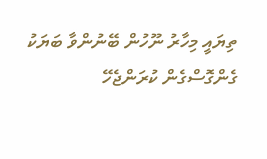ތިޔައީ މިހާރު ނޫހުން ބޭނުންވާ ބަޔަކު ގެންގޮސްގެން ކުރަންޖެހޭ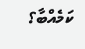ކަމެއްބާ؟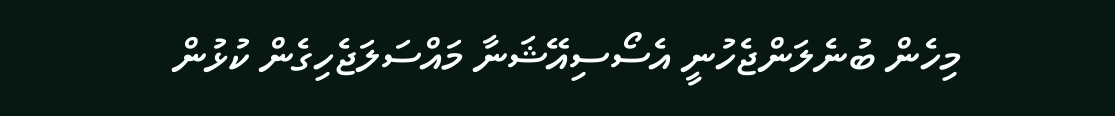މިހެން ބުނެލަންޖެހުނީ އެސޯސިއޭޝަނާ މައްސަލަޖެހިގެން ކުޅުން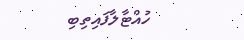ހުއްޓާލާފައިތިބި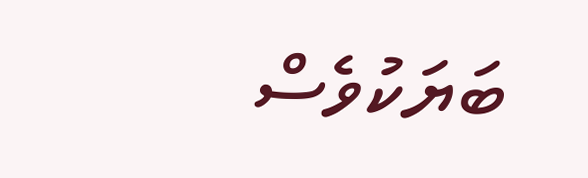ބަޔަކުވެސް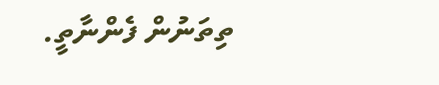ތިތަނުން ފެންނާތީ.